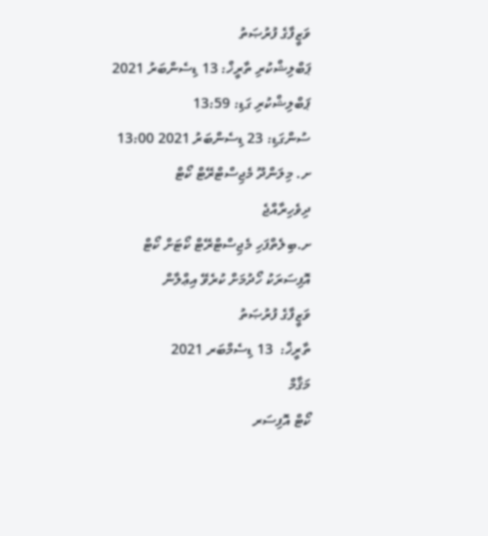ވަޒީފާގެ ފުރުޞަތު
ޕަބްލިޝްކުރި ތާރީޚް: 13 ޑިސެންބަރު 2021
ޕަބްލިޝްކުރި ގަޑި: 13:59
ސުންގަޑި: 23 ޑިސެންބަރު 2021 13:00
ށ. މިލަންދޫ މެޖިސްޓްރޭޓް ކޯޓް
ދިވެހިރާއްޖެ
ށ.ބިލެތްފަހި މެޖިސްޓްރޭޓް ކޯޓަށް ކޯޓް އޮފިސަރަކު ހޯދުމަށް ކުރެވޭ އިޢްލާން
ވަޒީފާގެ ފުރުޞަތު
ތާރީޚް:  13 ޑިސެމްބަރ 2021
މަޤާމް
ކޯޓް އޮފިސަރ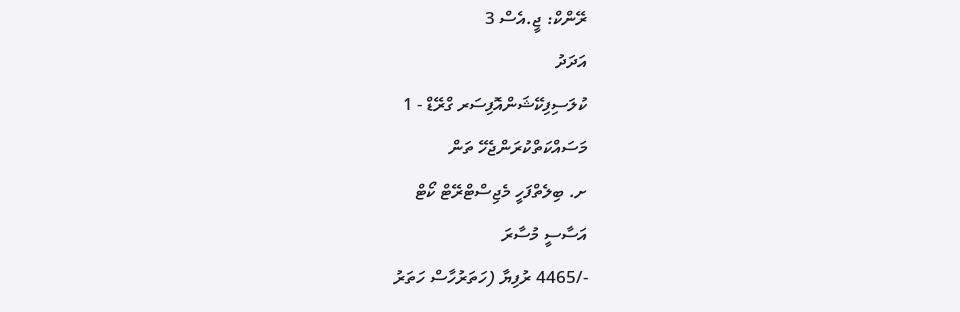ރޭންކް: ޖީ.އެސް 3
އަދަދު
ކުލަސިފިކޭޝަންއޮފިސަރ ގްރޭޑް - 1
މަސައްކަތްކުރަންޖެހޭ ތަން
ށ. ބިލެތްފަހީ މެޖިސްޓްރޭޓް ކޯޓް
އަސާސީ މުސާރަ
-/4465 ރުފިޔާ (ހަތަރުހާސް ހަތަރު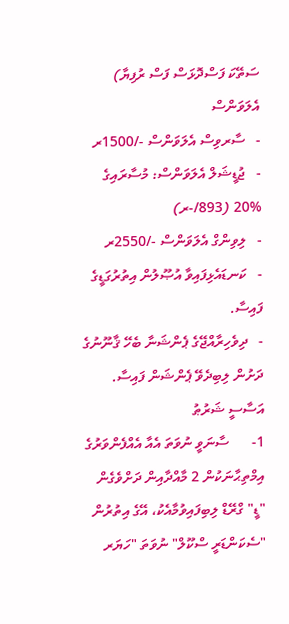ސަތޭކަ ފަސްދޮޅަސް ފަސް ރުފިޔާ)
އެލަވަންސް
-   ސާރވިސް އެލަވަންސް -/1500ރ
-   ޖުޑީޝަލް އެލަވަންސް: މުސާރައިގެ %20 (893/-ރ)
-   ލިވިންގް އެލަވަންސް -/2550ރ
-   ކަނޑައެޅިފައިވާ އުޞޫލުން އިތުރުގަޑީގެ ފައިސާ.
-   ދިވެހިރާއްޖޭގެ ޕެންޝަނާ ބެހޭ ޤާނޫނުގެ ދަށުން ލިބިދެވޭ ޕެންޝަން ފައިސާ.
އަސާސީ ޝަރުޠު
1-      ސާނަވީ ނުވަތަ އެއާ އެއްފެންވަރުގެ އިމްތިޙާނަކުން 2 މާއްދާއިން ދަށްވެގެން "ޑީ" ގްރޭޑް ލިބިފައިވުމާއެކު، އޭގެ އިތުރުން "ސެކަންޑަރީ ސްކޫލް" ނުވަތަ "ހަޔަރ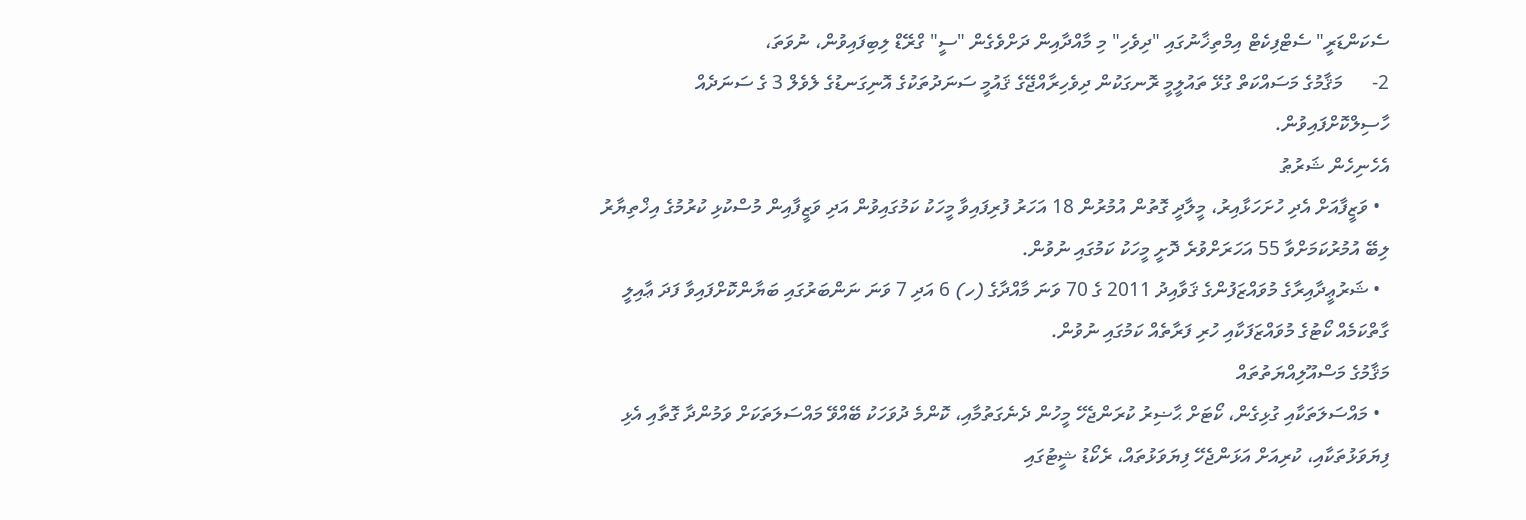ސެކަންޑަރީ" ސެޓްފިކެޓް އިމްތިޚާނުގައި "ދިވެހި" މި މާއްދާއިން ދަށްވެގެން "ސީ" ގްރޭޑް ލިބިފައިވުން، ނުވަތަ،
2-      މަޤާމުގެ މަސައްކަތް ގުޅޭ ތައުލީމީ ރޮނގަކުން ދިވެހިރާއްޖޭގެ ޤައުމީ ސަނަދުތަކުގެ އޮނިގަނޑުގެ ލެވެލް 3 ގެ ސަނަދެއް ހާސިލްކޮށްފައިވުން.
އެހެނިހެން ޝަރުޠު
  • ވަޒީފާއަށް އެދި ހުށަހަޅާއިރު، މީލާދީ ގޮތުން އުމުރުން 18 އަހަރު ފުރިފައިވާ މީހަކު ކަމުގައިވުން އަދި ވަޒީފާއިން މުސްކުޅި ކުރުމުގެ އިޚްތިޔާރު ލިބޭ އުމުރުކަމަށްވާ 55 އަހަރަށްވުރެ ދޮށީ މީހަކު ކަމުގައި ނުވުން.
  • ޝަރުޢީދާއިރާގެ މުވައްޒަފުންގެ ޤަވާއިދު 2011 ގެ 70 ވަނަ މާއްދާގެ (ހ) 6 އަދި 7 ވަނަ ނަންބަރުގައި ބަޔާންކޮށްފައިވާ ފަދަ ޢާއިލީ ގާތްކަމެއް ކޯޓުގެ މުވައްޒަފަކާއި ހުރި ފަރާތެއް ކަމުގައި ނުވުން.
މަޤާމުގެ މަސްއޫލިއްޔަތުތައް
  • މައްސަލަތަކާއި ގުޅިގެން، ކޯޓަށް ޙާޟިރު ކުރަންޖެހޭ މީހުން ދެނެގަތުމާއި، ކޮންމެ ދުވަހަކު ބޭއްވޭ މައްސަލަތަކަށް ވަމުންދާ ގޮތާއި އެޅި ފިޔަވަޅުތަކާއި، ކުރިއަށް އަޅަންޖެހޭ ފިޔަވަޅުތައް، ރެކޯޑު ޝީޓުގައި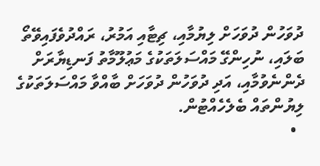ދުވަހުން ދުވަހަށް ލިޔުމާއި، ޗިޓާއި އަމުރު، ރައްދުވެފައިވޭތޯ ބަލައި، ނުހިންގޭ މައްސަލަތަކުގެ މަޢުލޫމާތު ފަނޑިޔާރަށް ދެންނެވުމާއި، އަދި ދުވަހުން ދުވަހަށް ބާއްވާ މައްސަލަތަކުގެ ލިޔުންތައް ބެލެހެއްޓުން.
  •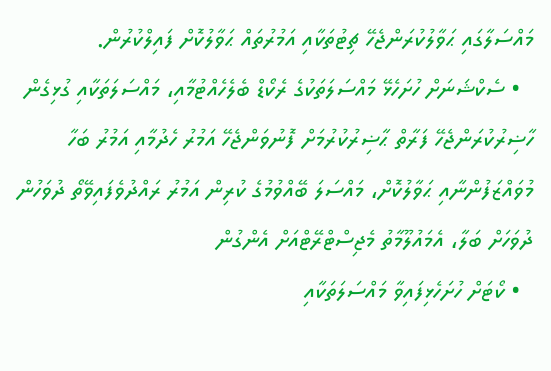މައްސަލާގައި ޙަވާލުކުރަންޖެހޭ ޗިޓުތަކާއި އަމުރުތައް ޙަވާލުކޮށް ފައިލްކުރުން.
  • ސެކްޝަނަށް ހުށަހެޅޭ މައްސަލަތަކުގެ ރެކޯޑް ބެލެހެއްޓުމާއި، މައްސަލަތަކާއި ގުޅިގެން ހާޟިރުކުރަންޖެހޭ ފަރާތް ޙާޟިރުކުރުމަށް ފޮނުވަންޖެހޭ އަމުރު ހެދުމާއި އަމުރު ބަހާ މުވައްޒަފުންނާއި ޙަވާލުކޮށް، މައްސަލަ ބޭއްވުމުގެ ކުރިން އަމުރު ރައްދުވެފައިވޭތޯ ދުވަހުން ދުވަހަށް ބަލާ، އެމައުލޫމާތު މެޖިސްޓްރޭޓްއަށް އެންގުން
  • ކޯޓަށް ހުށަހެޅިފައިވާ މައްސަލަތަކާއި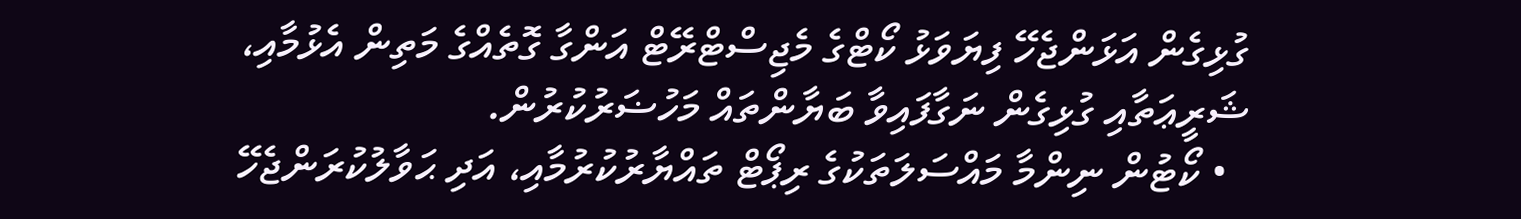ގުޅިގެން އަޅަންޖެހޭ ފިޔަވަޅު ކޯޓްގެ މެޖިސްޓްރޭޓް އަންގާ ގޮތެއްގެ މަތިން އެޅުމާއި، ޝަރީޢަތާއި ގުޅިގެން ނަގާފައިވާ ބަޔާންތައް މަހުޟަރުކުރުން.
  • ކޯޓުން ނިންމާ މައްސަލަތަކުގެ ރިޕޯޓް ތައްޔާރުކުރުމާއި، އަދި ޙަވާލުކުރަންޖެހޭ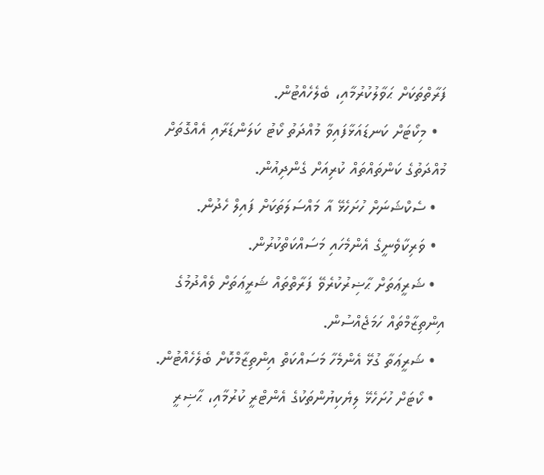ފަރާތްތަކަށް ޙަވާލުކުރުމާއި، ބެލެހެއްޓުން.
  • މިކޯޓަށް ކަނޑައަޅާފައިވާ މުއްދަތު ކޯޓު ކަލަންޑަރާއި އެއްގޮތަށް މުއްދަތުގެ ކަންތައްތައް ކުރިއަށް ގެންދިއުން.
  • ސެކްޝަނަށް ހުށަހެޅޭ އާ މައްސަލަތަކަށް ފައިލް ހެދުން.
  • ވަރިކާވެނީގެ އެންމެހައި މަސައްކަތްކުރުން.
  • ޝަރީޢަތަށް ޙާޟިރުކުރެވޭ ފަރާތްތައް ޝަރީޢަތަށް ވެއްދުމުގެ އިންތިޒާމްތައް ހަމަޖެއްސުން.
  • ޝަރީޢަތާ ގުޅޭ އެންމެހާ މަސައްކަތް އިންތިޒާމްކޮށް ބެލެހެއްޓުން.
  • ކޯޓަށް ހުށަހެޅޭ ލިޔެކިޔުންތަކުގެ އެންޓްރީ ކުރުމާއި، ޙާޟިރީ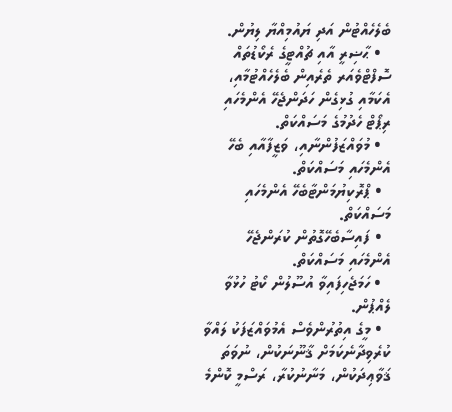ބެލެހެއްޓުން އަދި ޔައުމިއްޔާ ލިޔުން.
  • ޙާޟިރީ އާއި ޗުއްޓީގެ ރެކޯޑުތައް ސޮފްޓްވެއަރ ތެރެއިން ބެލެހެއްޓުމާއި، އެކަމާއި ގުޅިގެން ހަދަންޖެހޭ އެންމެހައި ރިޕޯޓް ހެދުމުގެ މަސައްކަތް.
  • މުވައްޒަފުންނާއި، ވަޒީފާއާއި ބެހޭ އެންމެހައި މަސައްކަތް.
  • ޕްރޮކިޔުމަންޓާބެހޭ އެންމެހައި މަސައްކަތް.
  • ފައިސާބެހޭގޮތުން ކުރަންޖެހޭ އެންމެހައި މަސައްކަތް.
  • ހަމަޖެހިފައިވާ އުސޫލުން ކޯޓު ހުޅުވާ ލެއްޕުން.
  • މީގެ އިތުރުންވެސް އެމުވައްޒަފަކު ލައްވާ ކުރެވިދާނެކަމަށް ޤާނޫނަކުން، ނުވަތަ ޤަވާޢިދަކުން، މަނާނުކުރާ، ރަސްމީ ކޮންމެ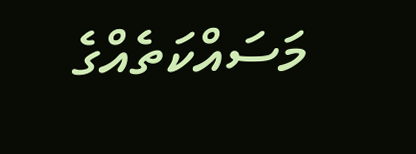މަސައްކަތެއްގެ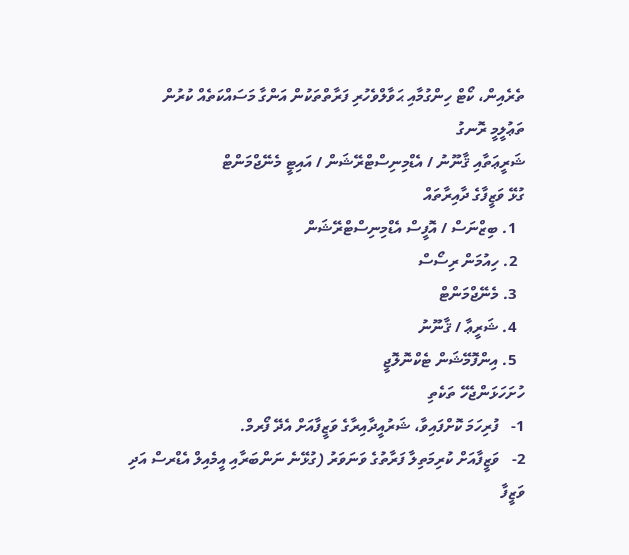ތެރެއިން، ކޯޓް ހިންގުމާއި ޙަވާލްވެހުރި ފަރާތްތަކުން އަންގާ މަސައްކަތެއް ކުރުން
ތަޢުލީމީ ރޮނގު
ޝަރީޢަތާއި ޤާނޫނު / އެޑްމިނިސްޓްރޭޝަން / އައިޓީ މެނޭޖްމަންޓް
ގުޅޭ ވަޒީފާގެ ދާއިރާތައް
  1. ބިޒްނަސް / އޮފީސް އެޑްމިނިސްޓްރޭޝަން
  2. ހިއުމަން ރިސޯސް
  3. މެނޭޖްމަންޓް
  4. ޝަރީޢާ / ޤާނޫނު
  5. އިންފޮމޭޝަން ޓެކްނޮލޮޖީ
ހުށަހަޅަންޖެހޭ ތަކެތި
1-   ފުރިހަމަ ކޮށްފައިވާ، ޝަރުއީދާއިރާގެ ވަޒީފާއަށް އެދޭ ފޯރމް.
2-   ވަޒީފާއަށް ކުރިމަތިލާ ފަރާތުގެ ވަނަވަރު (ގުޅޭނެ ނަންބަރާއި އީމެއިލް އެޑްރސް އަދި ވަޒީފާ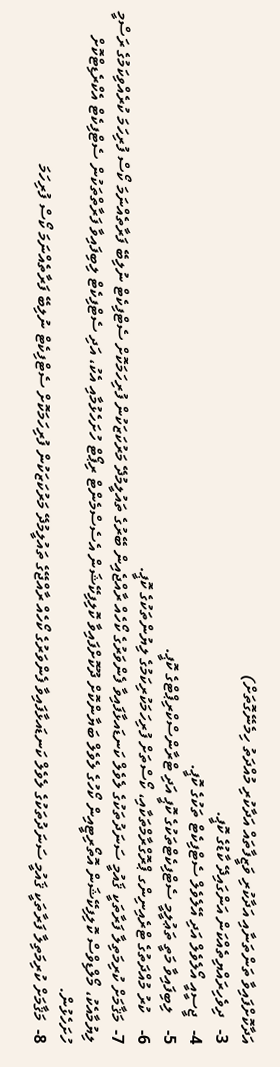އަދާކޮށްފައިވާ ތަންތަނާއި އަދާކުރި ވަޒީފާތައް އަދާކުރި މުއްދަތު ހިމެނޭގޮތަށް)
3-   ދިވެހިރައްޔިތެއްކަން އަންގައިދޭ ކާޑުގެ ކޮޕީ.
4-   ޖީސީއީ އޯލެވެލް އަދި އޭލެވެލް ސެޓްފިކެޓް ތަކުގެ ކޮޕީ.
5-    ލިބިފައިވާ މަތީ ތަޢުލީމީ ސެޓްފިކެޓްތަކުގެ ކޮޕީ އަދި ޓްރާންސްކްރިޕްޓްގެ ކޮޕީ.
6-    ކުރު މުއްދަތުގެ ޓްރެއިނިންގ ޕްރޮގްރާމްތަކާއި، ކޯސްތަށް ފުރިހަމަކުރިކަމުގެ ލިޔުންތަކުގެ ކޮޕީ.
7-  މަޤާމަށް ކުރިމަތިލާ ފަރާތަކީ ޤައުމީ ސަނަދުތަކުގެ ލެވެލް ކަނޑައޅާފައިވާ ފެންވަރުގެ ކޯހެއް ރާއްޖެއިން ބޭރުގެ ތައުލީމުދޭ މަރުކަޒަކުން ފުރިހަމަކޮށް ސެޓްފިކެޓް ނުލިބޭ ފަރާތެއްނަމަ ކޯސް ފުރިހަމަ ކުރެއްވިކަމުގެ ރަސްމީ ލިޔުމާއެކު، މޯލްޑިވްސް ކޮލިފިކޭޝަން އޮތޯރިޓީއިން ކޯހުގެ ލެވެލް ބަޔާންކޮށް ދޫކޮށްފައިވާ ކޮލިފިކޭޝަން އެސެސްމެންޓް ރިޕޯޓް ހުށަހެޅުމާއި އެކު، އަދި ސެޓްފިކެޓް ލިބިފައިވާ ފަރާތްތަކުން ސެޓްފިކެޓް އެކްރެޑިޓްކޮށް ހުށަހެޅުން.
8-  މަޤާމަށް ކުރިމަތިލާ ފަރާތަކީ ޤައުމީ ސަނަދުތަކުގެ ލެވެލް ކަނޑައޅާފައިވާ ފެންވަރުގެ ކޯހެއް ރާއްޖޭގެ ތައުލީމުދޭ މަރުކަޒަކުން ފުރިހަމަކޮށް ސެޓްފިކެޓް ނުލިބޭ ފަރާތެއްނަމަ ކޯސް ފުރިހަމަ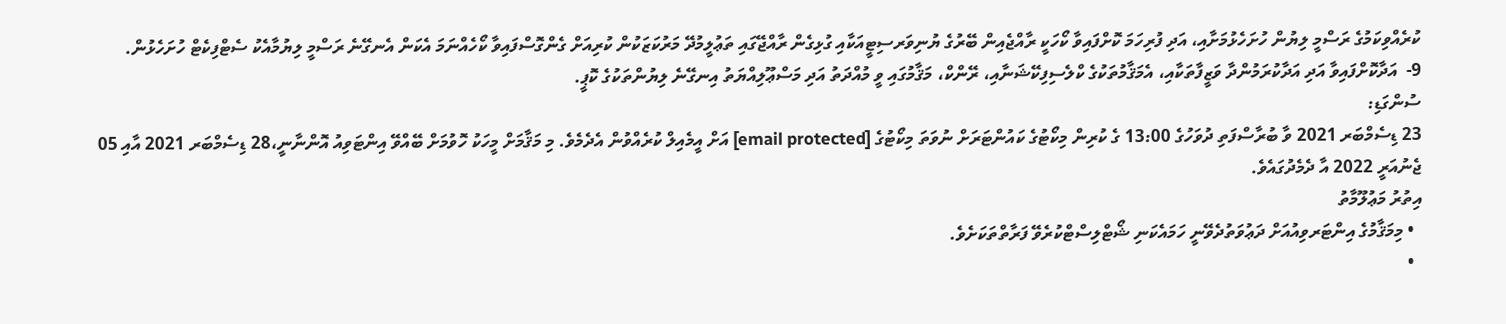ކުރެއްވިކަމުގެ ރަސްމީ ލިޔުން ހުށަހެޅުމަށާއި، އަދި ފުރިހަމަ ކޮށްފައިވާ ކޯހަކީ ރާއްޖެއިން ބޭރުގެ ޔުނިވަރސިޓީއަކާއި ގުޅިގެން ރާއްޖޭގައި ތަޢުލީމުދޭ މަރުކަޒަކުން ކުރިއަށް ގެންގޮސްފައިވާ ކޯހެއްނަމަ އެކަން އެނގޭނެ ރަސްމީ ލިޔުމާއެކު ސެޓްފިކެޓް ހުށަހެޅުން.
9-  އަދާކޮށްފައިވާ އަދި އަދާކުރަމުންދާ ވަޒީފާތަކާއި، އެމަޤާމުތަކުގެ ކްލެސިފިކޭޝަނާއި، ރޭންކް، މަޤާމުގައި ވީ މުއްދަތު އަދި މަސްޢޫލިއްޔަތު އިނގޭނެ ލިޔުންތަކުގެ ކޮޕީ.
ސުންގަޑި:
23 ޑިސެމްބަރ 2021 ވާ ބުރާސްފަތި ދުވަހުގެ 13:00 ގެ ކުރިން މިކޯޓުގެ ކައުންޓަރަށް ނުވަތަ މިކޯޓުގެ [email protected] އަށް އީމެއިލް ކުރެއްވުން އެދެމެވެ. މި މަޤާމަށް މީހަކު ހޮވުމަށް ބޭއްވޭ އިންޓަވިއު އޮންނާނީ،28 ޑިސެމްބަރ 2021 އާއި 05 ޖެނުއަރީ 2022 އާ ދެމެދުގައެވެ.
އިތުރު މަޢުލޫމާތު
  • މިމަޤާމުގެ އިންޓަރވިއުއަށް ދަޢުވަތުދެވޭނީ ހަމައެކަނި ޝޯޓްލިސްޓްކުރެވޭ ފަރާތްތަކަށެވެ.
  •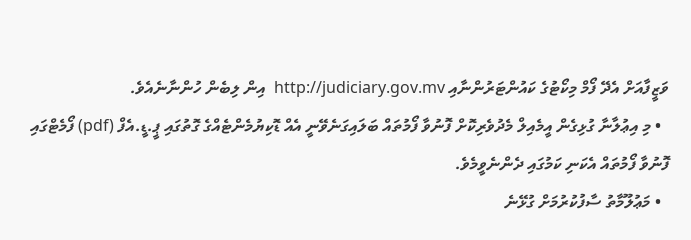ވަޒީފާއަށް އެދޭ ފޯމް މިކޯޓުގެ ކައުންޓަރުންނާއި http://judiciary.gov.mv  އިން ލިބެން ހުންނާނެއެވެ.
  • މި އިޢުލާނާ ގުޅިގެން އީމެއިލް މެދުވެރިކޮށް ފޮނުވާ ފޯމުތައް ބަލައިގަނެވޭނީ އެއް ޑޮކިޔުމެންޓެއްގެ ގޮތުގައި ޕީ.ޑީ.އެފް (pdf) ފޯމެޓްގައި ފޮނުވާ ފޯމުތައް އެކަނި ކަމުގައި ދެންނެވީމެވެ.
  • މަޢުލޫމާތު ސާފުކުރުމަށް ގުޅޭނެ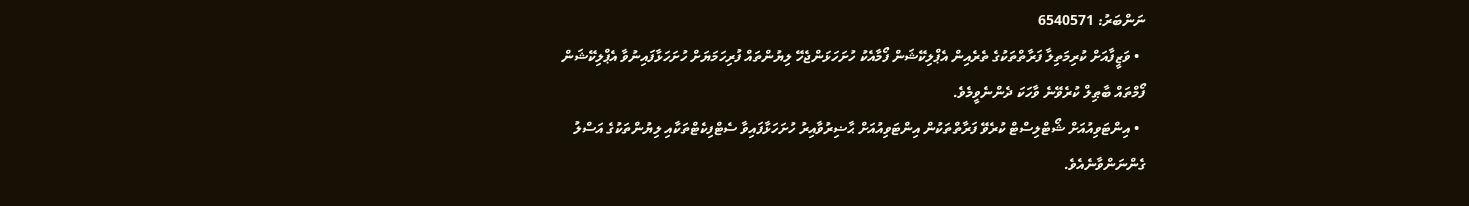ނަންބަރު: 6540571
  • ވަޒީފާއަށް ކުރިމަތިލާ ފަރާތްތަކުގެ ތެރެއިން އެޕްލިކޭޝަން ފޯމާއެކު ހުށަހަޅަންޖެހޭ ލިޔުންތައް ފުރިހަމަޔަށް ހުށަހަޅާފައިނުވާ އެޕްލިކޭޝަން ފޯމްތައް ބާޠިލް ކުރެވޭނެ ވާހަކަ ދެންނެވީމެވެ.
  • އިންޓަވިއުއަށް ޝޯޓްލިސްޓް ކުރެވޭ ފަރާތްތަކުން އިންޓަވިއުއަށް ޙާޟިރުވާއިރު ހުށަހަޅާފައިވާ ސެޓްފިކެޓްތަކާއި ލިޔުންތަކުގެ އަސްލު ގެންނަންވާނެއެވެ.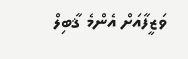ވަޒީފާއަށް އެންމެ ޤާބިލް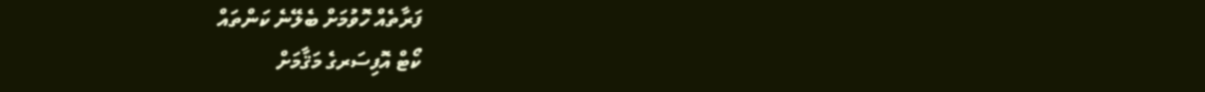ފަރާތެއް ހޮވުމަށް ބެލޭނެ ކަންތައް
ކޯޓް އޮފިސަރގެ މަޤާމަށް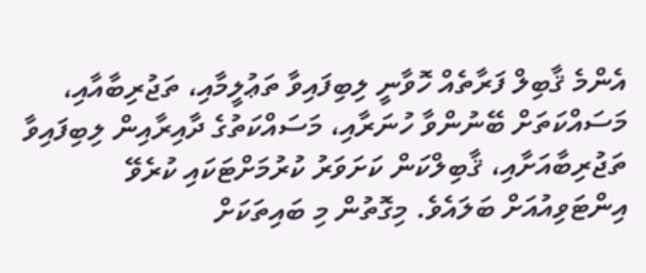އެންމެ ޤާބިލް ފަރާތެއް ހޮވާނީ ލިބިފައިވާ ތަޢުލީމާއި، ތަޖުރިބާއާއި، މަސައްކަތަށް ބޭނުންވާ ހުނަރާއި، މަސައްކަތުގެ ދާއިރާއިން ލިބިފައިވާ ތަޖުރިބާއަށާއި، ޤާބިލްކަން ކަށަވަރު ކުރުމަށްޓަކައި ކުރެވޭ އިންޓަވިއުއަށް ބަލައެވެ. މިގޮތުން މި ބައިތަކަށް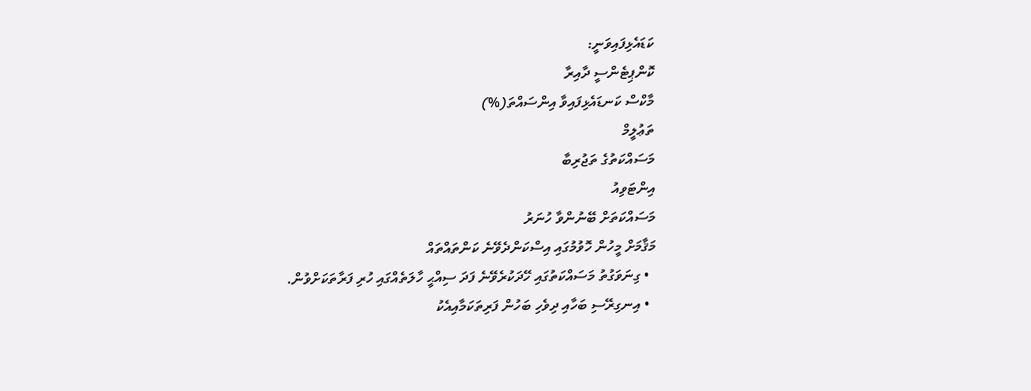ކަޑައެޅިފައިވަނީ:
ކޮންޕިޓެންސީ ދާއިރާ
މާކްސް ކަނޑައެޅިފައިވާ އިންސައްތަ(%)
ތަޢުލީމް
މަސައްކަތުގެ ތަޖުރިބާ
އިންޓަވިއު
މަސައްކަތަށް ބޭނުންވާ ހުނަރު
މަޤާމަށް މީހުން ހޮވުމުގައި އިސްކަންދެވޭނެ ކަންތައްތައް
  • ގިނަވަގުތު މަސައްކަތުގައި ހޭދަކުރެވޭނެ ފަދަ ސިއްޙީ ހާލަތެއްގައި ހުރި ފަރާތަކަށްވުން.
  • އިނގިރޭސި ބަހާއި ދިވެހި ބަހުން ފަރިތަކަމާއިއެކު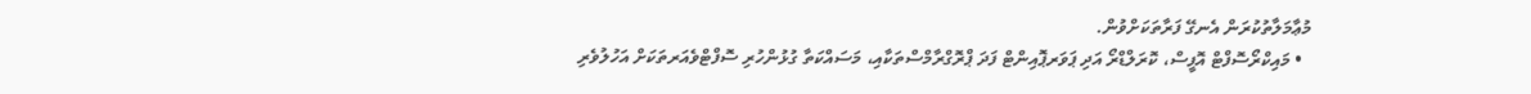މުޢާމަލާތުކުރަން އެނގޭ ފަރާތަކަށްވުން.
  • މައިކްރޯސޮފްޓް އޮފީސް، ކޮރަލްޑްރޯ އަދި ޕަވަރޕޮއިންޓް ފަދަ ޕްރޮގްރާމްސްތަކާއި، މަސައްކަތާ ގުޅުންހުރި ސޮފްޓްވެއަރތަކަށް އަހުލުވެރި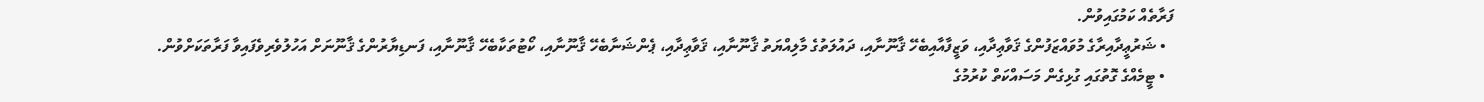ފަރާތެއް ކަމުގައިވުން.
  • ޝަރުޢީދާއިރާގެ މުވައްޒަފުންގެ ޤަވާޢިދާއި، ވަޒީފާއާއިބެހޭ ޤާނޫނާއި، ދައުލަތުގެ މާލިއްޔަތު ޤާނޫނާއި، ޤަވާޢިދާއި، ޕެންޝަނާބެހޭ ޤާނޫނާއި، ކޯޓުތަކާބެހޭ ޤާނޫނާއި، ފަނޑިޔާރުންގެ ޤާނޫނަށް އަހުލުވެރިވެފައިވާ ފަރާތަކަށްވުން.
  • ޓީމެއްގެ ގޮތުގައި ގުޅިގެން މަސައްކަތް ކުރުމުގެ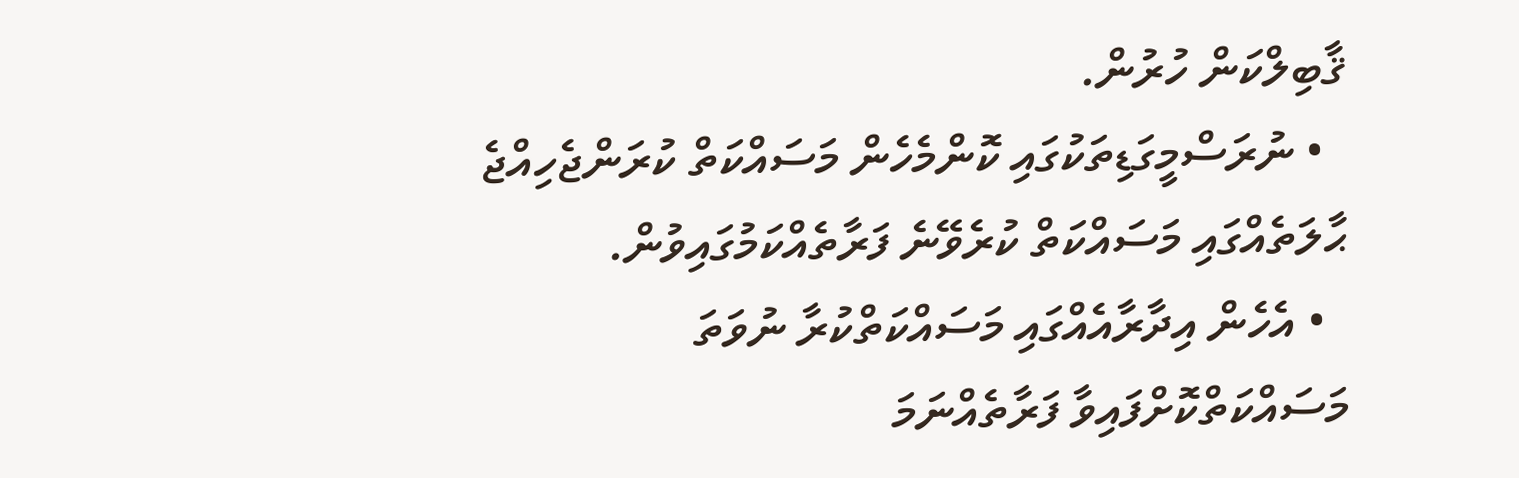ޤާބިލްކަން ހުރުން.
  • ނުރަސްމީގަޑިތަކުގައި ކޮންމެހެން މަސައްކަތް ކުރަންޖެހިއްޖެ ޙާލަތެއްގައި މަސައްކަތް ކުރެވޭނެ ފަރާތެއްކަމުގައިވުން.
  • އެހެން އިދާރާއެއްގައި މަސައްކަތްކުރާ ނުވަތަ މަސައްކަތްކޮށްފައިވާ ފަރާތެއްނަމަ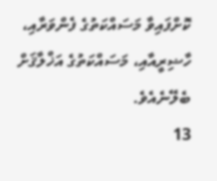ކޮށްފައިވާ މަސައްކަތުގެ ފެންވަރާއި، ހާޟިރީއާއި، މަސައްކަތުގެ އަޚްލާޤަށް ބެލޭނެއެވެ.
13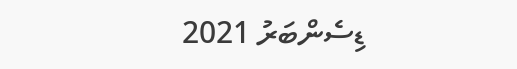ޑިސެންބަރު 2021